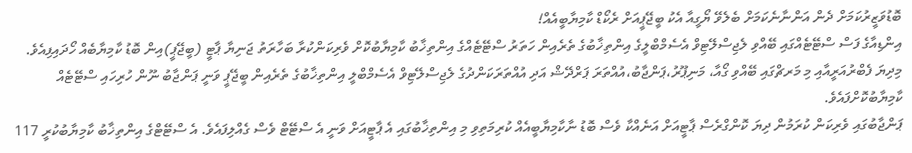ބޮޑުވަޒީރުކަމަށް ދެން އަންނާނެކަމަށް ބެލެވޭ ޔޯގީއާ އެކު ބީޖޭޕީއަށް ރެކޯޑް ކާމިޔާބީއެއް!
އިންޑިއާގެ ފަސް ސްޓޭޓެއްގައި ބޭއްވި ލެޖިސްލޭޓިވް އެސެމްބްލީގެ އިންތިޚާބުގެ ތެރެއިން ހަތަރު ސްޓޭޓެއްގެ އިންތިޚާބު ކާމިޔާބުކޮށް ވެރިކަންކުރާ ބަހާރަތު ޖަނިޔާ ޕާޓީ (ބީޖޭޕީ)އިން ބޮޑު ކާމިޔާބެއް ހޯދައިފިއެވެ.
މިދިޔަ ފެބްރުއަރީއާއި މި މަރޗްގައި ބޭއްވި ގޯއާ، މަނިޕޫރު،ޕަންޖާބު،އުއްތަރަ ޕަރްދޭޝް އަދި އުއްތަރަކަންދުގެ ލެޖިސްލޭޓިވް އެސެމްބްލީ އިންތިޚާބުގެ ތެރެއިން ބީޖޭޕީ ވަނީ ޕަންޖާބު ނޫން ހުރިހައި ސްޓޭޓެއް ކާމިޔާބުކޮށްފައެވެ.
ޕަންޖާބުގައި ވެރިކަން ކުރަމުން ދިޔަ ކޮންގްރެސް ޕާޓީއަށް އަނެއްކާ ވެސް ބޮޑު ނާކާމިޔާބީއެއް ކުރިމަތިވި މި އިންތިޚާބުގައި އެ ޕާޓީއަށް ވަނީ އެ ސްޓޭޓް ވެސް ގެއްލިފައެވެ. އެ ސްޓޭޓްގެ އިންތިޚާބު ކާމިޔާބުކުރީ 117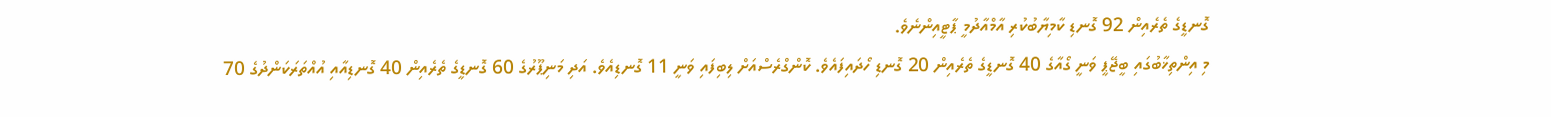ގޮނޑީގެ ތެރެއިން 92 ގޮނޑި ކާމިޔާބުކުރި އާމްއާދުމީ ޕާޓީއިންނެވެ.
މި އިންތިޚާބުގައި ބީޖޭޕީ ވަނީ ގޯއާގެ 40 ގޮނޑީގެ ތެރެއިން 20 ގޮނޑި ހޯދައިފައެވެ. ކޮންގްރެސްއަށް ލިބިފައި ވަނީ 11 ގޮނޑިއެވެ. އަދި މަނިޕޫރުގެ 60 ގޮނޑީގެ ތެރެއިން 40 ގޮނޑިއާއި އުއްތަރަކަންދުގެ 70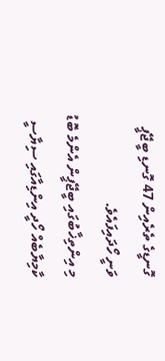ގޮނޑީގެ ތެރެއިން 47 ގޮނޑި ބީޖޭޕީ ވަނީ ހޯދައިފައެވެ.
މި އިންތިޚާބުގައި ބީޖޭޕީން އެންމެ ބޮޑު ކާމިޔާބެއް ހޯދީ އިންޑިއާގައި ސިޔާސީ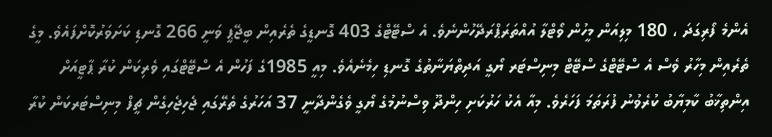އެންމެ ފޯރިގަދަ ، 180 މިލިއަން މީހުން ވޯޓްލާ އުއްތަރަޕްރަދޭހުންނެވެ. އެ ސްޓޭޓްގެ 403 ގޮނޑީގެ ތެރެއިން ބީޖޭޕީ ވަނީ 266 ގޮނޑި ކަށަވަރުކޮށްފައެވެ. މީގެ ތެރެއިން މިހާރު ވެސް އެ ސްޓޭޓްގެ ސްޓޭޓް މިނިސްޓަރ ޔޯގީ އަދިތްޔަނާތުގެ ގޮނޑި ހިމެނެއެވެ. މިއީ 1985ގެ ފަހުން އެ ސްޓޭޓްގައި ވެރިކަން ކުރާ ޕާޓީއަށް އިންތިޚާބު ކާމިޔާބު ކުރެވުނު ފުރަތަމަ ފަހަރެވެ. މިއާ އެކު ހަރުކަށި ހިންދޫ ވިސްނުމުގެ ޔޯގީ ވެގެންދާނީ 37 އަހަރުގެ ތެރޭގައި ޖެހިޖެހިގެން ޗީފް މިނިސްޓަރކަން ކުރާ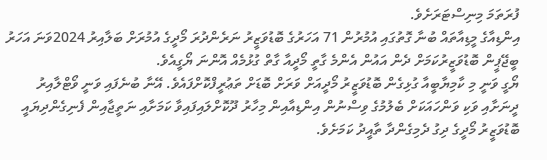ފުރަތަމަ މިނިސްޓަރަށެވެ.
އިންޑިއާގެ މީޑިއާތައް ބުނާ ގޮތުގައި އުމުރުން 71 އަހަރުގެ ބޮޑުވަޒީރު ނަރެންދުރަ މޯދީގެ އުމުރަށް ބަލާއިރު 2024ވަނަ އަހަރު ބީޖޭޕީން ބޮޑުވަޒީރުކަމަށް ދެން އައުން އެންމެ ގާތީ މޯދީއާ ގާތް ގުޅުމެއް އޮންނަ ޔޯގީއެވެ.
ޔޯގީ ވަނީ މި ކާމިޔާބީއާ ގުޅިގެން ބޮޑުވަޒީރު މޯދީއަށް ވަރަށް ބޮޑަށް ތަޢުރީފްކޮށްފައެވެ. އޭނާ ބުނެފައި ވަނީ ވޯޓްލާއިރު ދީނަށާއި ވަކި ވަންހައަކަށް ބެލުމުގެ ވިސްނުން އިންޑިއާއިން މިހާރު ދޫކޮށްލައިފައިވާ ކަމަށާއި ނަތީޖާއިން ފެނިގެންދިޔައީ ބޮޑުވަޒީރު މޯދީގެ ދިގު ދެމިގެންދާ ތާއީދު ކަމަށެވެ.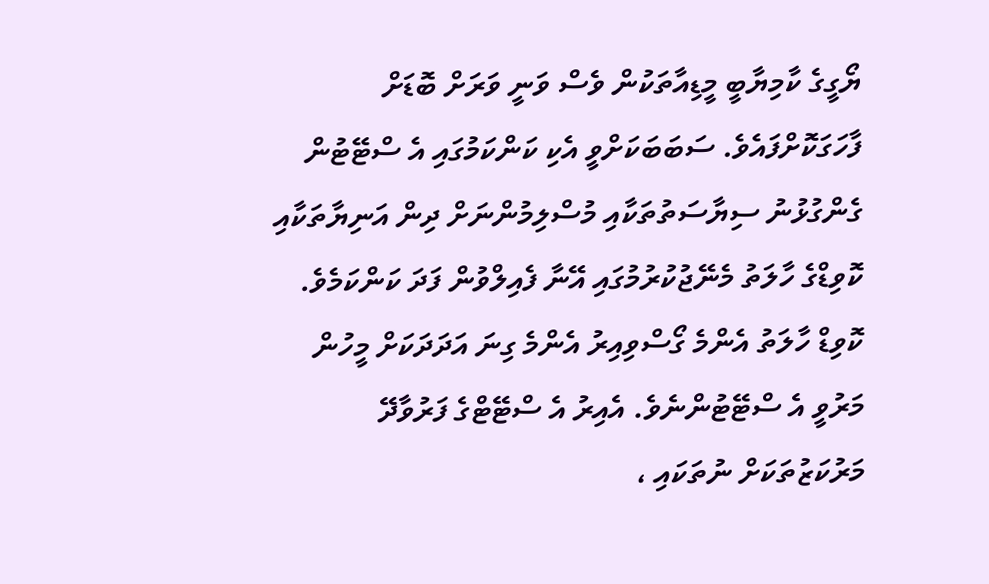ޔޯގީގެ ކާމިޔާބީ މީޑިއާތަކުން ވެސް ވަނީ ވަރަށް ބޮޑަށް ފާހަގަކޮށްފައެވެ. ސަބަބަކަށްވީ އެކި ކަންކަމުގައި އެ ސްޓޭޓުން ގެންގުޅުނު ސިޔާސަތުތަކާއި މުސްލިމުންނަށް ދިން އަނިޔާތަކާއި ކޮވިޑްގެ ހާލަތު މެނޭޖުކުރުމުގައި އޭނާ ފެއިލްވުން ފަދަ ކަންކަމެވެ. ކޮވިޑް ހާލަތު އެންމެ ގޯސްވިއިރު އެންމެ ގިނަ އަދަދަކަށް މީހުން މަރުވީ އެ ސްޓޭޓުންނެވެ. އެއިރު އެ ސްޓޭޓްގެ ފަރުވާދޭ މަރުކަޒުތަކަށް ނުތަކައި ،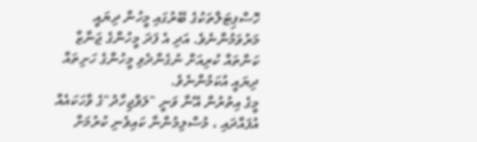ހޮސްޕިޓަލްތަކުގެ ބޭރުގައި މީހުން ދިޔައީ މަރުވަމުންނެވެ. އަދި އެ ފަދަ މީހުންގެ ޖަނާޒާ ކަންތައް ކުރިއަށް ނުގެންދެވި މީހުންގެ ހަށިތައް ދިޔައީ އުކަމުންނެވެ.
މީގެ އިތުރުން އޭނާ ވަނީ "ލަވްޖިހާދު"ގެ ވާހަކައެއް އުފައްދައި ، މުސްލިމުންނާ ކައިވެނި ކުރުމަށް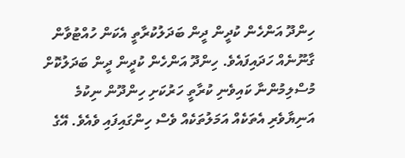ހިންދޫ އަންހެން ކުދީން ދީން ބަދަލުކުރާތީ އެކަން ހުއްޓުވާން ގާނޫނެއް ހަދައިފައެވެ. ހިންދޫ އަންހެން ކުދީން ދީން ބަދަލުކޮށް މުސްލިމުންނާ ކައިވެނި ކުރާތީ ހަރުކަށި ހިންދޫން ނިކުމެ އަނިޔާވެރި އެތަކެއް އަމަލުތަކެއް ވެސް ހިންގައިފައި ވެއެވެ. އޭގެ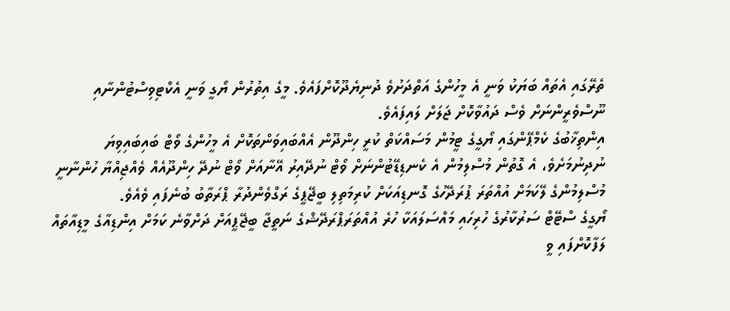ތެރޭގައި އެތައް ބަޔަކު ވަނީ އެ މީހުންގެ އަތްދަށުވެ ދުނިޔެދޫކޮށްފައެވެ. މީގެ އިތުރުން ޔޯގީ ވަނީ އެކްޓިވިސްޓުންނާއި ނޫސްވެރީންނަށް ވެސް ދައުވާކޮށް ޖަލަށް ލައިފައެވެ.
އިންތިޚާބުގެ ކެމްޕޭންގައި ޔޯގީގެ ޓީމުން މަސައްކަތް ކުރީ ހިންދޫން އެއްބައިވަންތަކޮށް އެ މީހުންގެ ވޯޓް ބައިބައިވިޔަ ނުދިނުމަށެވެ، އެ ގޮތުން މުސްލިމުން އެ ކެނޑިޑޭޓުންނަށް ވޯޓް ނުދޭއިރު އޭނާއަށް ވޯޓް ނުދޭ ހިންދޫއެއް ވެއްޖިއްޔާ ހުންނާނީ މުސްލިމުންގެ ލޭކަމަށް އުއްތަރަ ޕުރަދޭހުގެ ގޮނޑިއަކަށް ކުރިމަތިލި ބީޖޭޕީގެ ރަގްވެންދުރާ ޕްރަތާބު ބުނެފައި ވެއެވެ.
ޔޯގީގެ ސްޓޭޓް ސަރުކާރުގެ ހުރިހައި މައްސަލައަކާ ހުރެ އުއްތަރަޕްރަދޭޝްގެ ނަތީޖާ ބީޖޭޕީއަށް ދަށްވާނެ ކަމަށް އިންޑިއާގެ މީޑިއާތައް ލަފާކޮށްފައި ވީ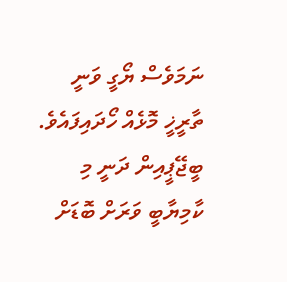ނަމަވެސް ޔޯގީ ވަނީ ތާރީޚީ މޮޅެއް ހޯދައިފައެވެ. ބީޖޭޕީއިން ދަނީ މި ކާމިޔާބީ ވަރަށް ބޮޑަށް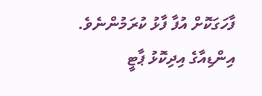ފާހަގަކޮށް އުފާ ފާޅު ކުރަމުންނެވެ.
އިންޑިއާގެ އިދިކޮޅު ޕާޓީ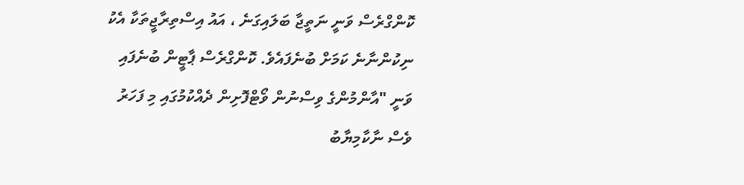ކޮންގްރެސް ވަނީ ނަތީޖާ ބަލައިގަނެ ، އައު އިސްތިރާޖީތަކާ އެކު ނިކުންނާނެ ކަމަށް ބުނެފައެވެ. ކޮންގްރެސް ޕާޓީން ބުނެފައި ވަނީ "އާންމުންގެ ވިސްނުން ވޯޓްފޮށިން ދެއްކުމުގައި މި ފަހަރު ވެސް ނާކާމިޔާބު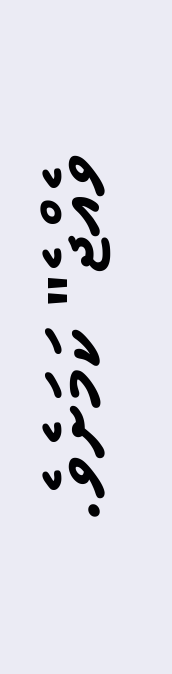ވެއްޖެ" ކަމަށެވެ.